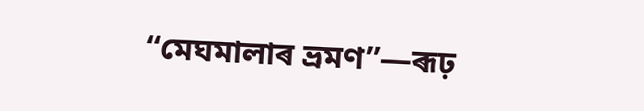“মেঘমালাৰ ভ্ৰমণ”—ৰূঢ়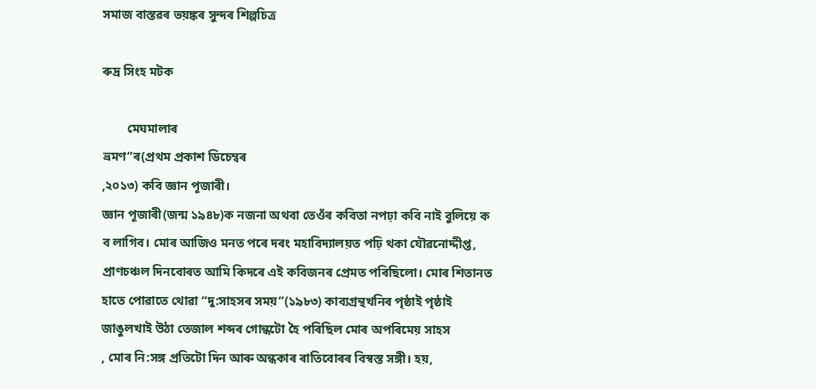সমাজ বাস্তৱৰ ভয়ঙ্কৰ সুন্দৰ শিল্পচিত্ৰ

ৰুদ্ৰ সিংহ মটক

        মেঘমালাৰ
ভ্ৰমণ”ৰ(প্ৰথম প্ৰকাশ ডিচেম্বৰ
,২০১৩) কবি জ্ঞান পূজাৰী।
জ্ঞান পূজাৰী(জন্ম ১৯৪৮)ক নজনা অথবা তেওঁৰ কবিতা নপঢ়া কবি নাই বুলিয়ে ক
ব লাগিব। মোৰ আজিও মনত পৰে দৰং মহাবিদ্যালয়ত পঢ়ি থকা যৌৱনোদ্দীপ্ত,
প্ৰাণচঞ্চল দিনবোৰত আমি কিদৰে এই কবিজনৰ প্ৰেমত পৰিছিলো। মোৰ শিতানত
হাতে পোৱাতে থোৱা “দু:সাহসৰ সময়”(১৯৮৩) কাব্যগ্ৰন্থখনিৰ পৃষ্ঠাই পৃষ্ঠাই
জাঙুলখাই উঠা তেজাল শব্দৰ গোন্ধটো হৈ পৰিছিল মোৰ অপৰিমেয় সাহস
, মোৰ নি:সঙ্গ প্ৰতিটো দিন আৰু অন্ধকাৰ ৰাতিবোৰৰ বিস্বস্ত সঙ্গী। হয়,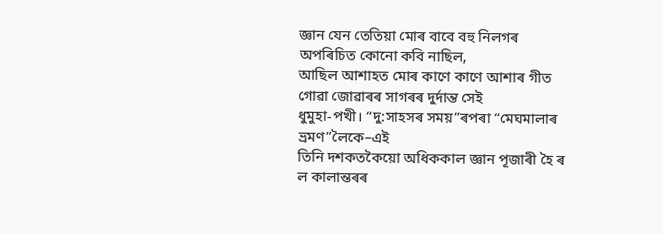জ্ঞান যেন তেতিয়া মোৰ বাবে বহু নিলগৰ অপৰিচিত কোনো কবি নাছিল,
আছিল আশাহত মোৰ কাণে কাণে আশাৰ গীত গোৱা জোৱাৰৰ সাগৰৰ দুৰ্দান্ত সেই
ধুমুহা-পখী। “দু:সাহসৰ সময়”ৰপৰা “মেঘমালাৰ ভ্রমণ”লৈকে–এই
তিনি দশকতকৈয়ো অধিককাল জ্ঞান পূজাৰী হৈ ৰ
ল কালান্তৰৰ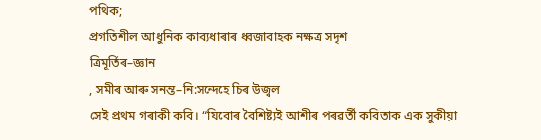পথিক;
প্ৰগতিশীল আধুনিক কাব্যধাৰাৰ ধ্বজাবাহক নক্ষত্র সদৃশ
ত্ৰিমূৰ্তিৰ–জ্ঞান
, সমীৰ আৰু সনন্ত–নি:সন্দেহে চিৰ উজ্বল
সেই প্ৰথম গৰাকী কবি। “যিবোৰ বৈশিষ্ট্যই আশীৰ পৰৱৰ্তী কবিতাক এক সুকীয়া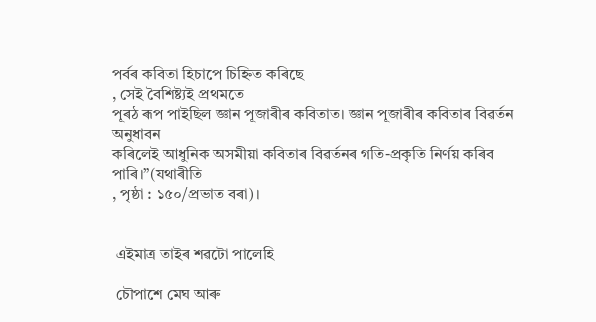পৰ্বৰ কবিতা হিচাপে চিহ্নিত কৰিছে
, সেই বৈশিষ্ট্যই প্রথমতে
পূৰঠ ৰূপ পাইছিল জ্ঞান পূজাৰীৰ কবিতাত। জ্ঞান পূজাৰীৰ কবিতাৰ বিৱৰ্তন অনুধাবন
কৰিলেই আধুনিক অসমীয়া কবিতাৰ বিৱৰ্তনৰ গতি-প্ৰকৃতি নিৰ্ণয় কৰিব
পাৰি।”(যথাৰীতি
, পৃষ্ঠা : ১৫০/প্ৰভাত বৰা)।


 এইমাত্র তাইৰ শৱটো পালেহি

 চৌপাশে মেঘ আৰু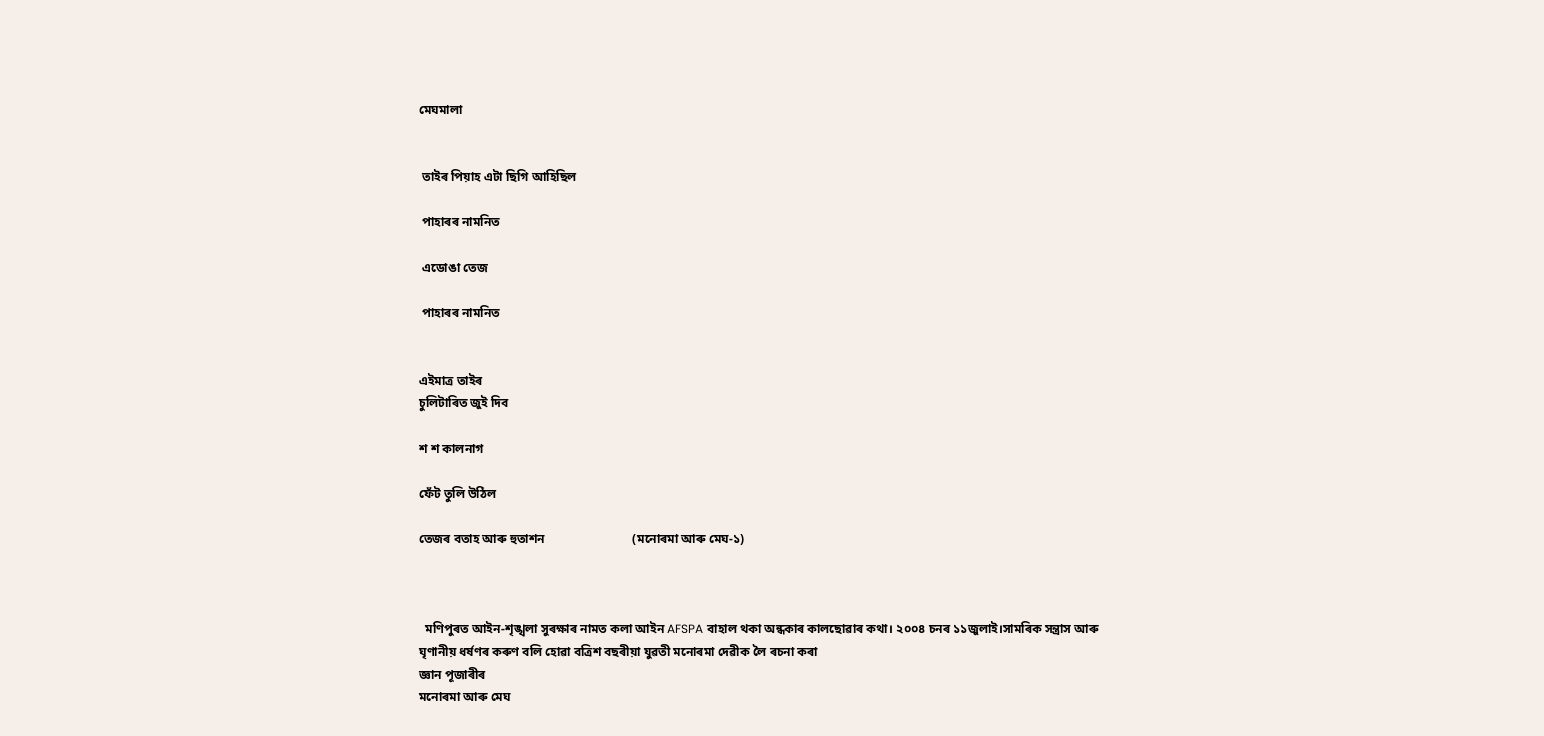মেঘমালা


 তাইৰ পিয়াহ এটা ছিগি আহিছিল

 পাহাৰৰ নামনিত

 এডোঙা তেজ

 পাহাৰৰ নামনিত


এইমাত্র তাইৰ
চুলিটাৰিত জুই দিব

শ শ কালনাগ

ফেঁট তুলি উঠিল

তেজৰ বতাহ আৰু হুতাশন                            (মনোৰমা আৰু মেঘ-১)



  মণিপুৰত আইন-শৃঙ্খলা সুৰক্ষাৰ নামত কলা আইন AFSPA বাহাল থকা অন্ধকাৰ কালছোৱাৰ কথা। ২০০৪ চনৰ ১১জুলাই।সামৰিক সন্ত্রাস আৰু
ঘৃণানীয় ধৰ্ষণৰ কৰুণ বলি হোৱা বত্ৰিশ বছৰীয়া যুৱতী মনোৰমা দেৱীক লৈ ৰচনা কৰা
জ্ঞান পূজাৰীৰ
মনোৰমা আৰু মেঘ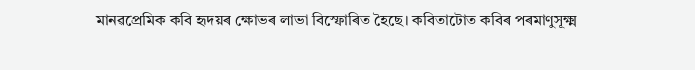মানৱপ্ৰেমিক কবি হৃদয়ৰ ক্ষোভৰ লাভা বিস্ফোৰিত হৈছে। কবিতাটোত কবিৰ পৰমাণুসূক্ষ্ম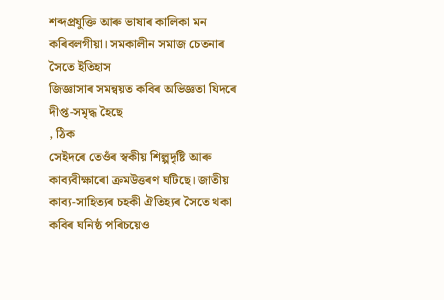শব্দপ্রযুক্তি আৰু ভাষাৰ কালিকা মন কৰিবলগীয়া। সমকালীন সমাজ চেতনাৰ সৈতে ইতিহাস
জিজ্ঞাসাৰ সমন্বয়ত কবিৰ অভিজ্ঞতা যিদৰে দীপ্ত-সমৃদ্ধ হৈছে
, ঠিক
সেইদৰে তেওঁৰ স্বকীয় শিল্পদৃষ্টি আৰু কাব্যবীক্ষাৰো ক্রমউত্তৰণ ঘটিছে। জাতীয়
কাব্য-সাহিত্যৰ চহকী ঐতিহ্যৰ সৈতে থকা কবিৰ ঘনিষ্ঠ পৰিচয়েও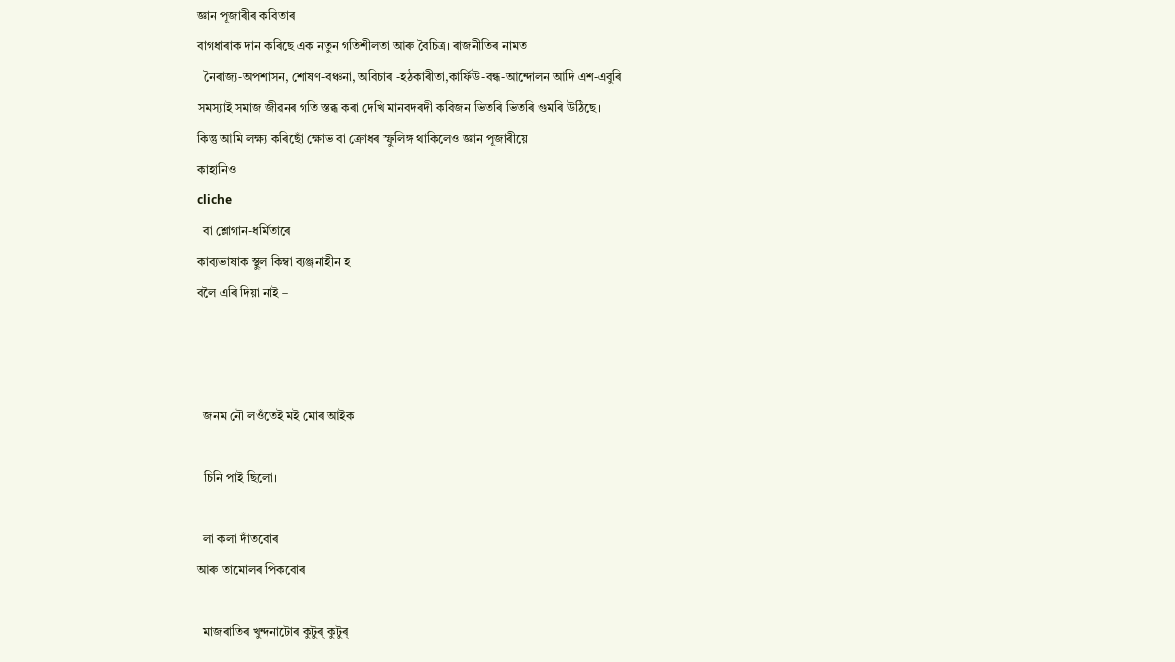জ্ঞান পূজাৰীৰ কবিতাৰ
বাগধাৰাক দান কৰিছে এক নতুন গতিশীলতা আৰু বৈচিত্র। ৰাজনীতিৰ নামত
  নৈৰাজ্য-অপশাসন, শোষণ-বঞ্চনা, অবিচাৰ -হঠকাৰীতা,কাৰ্ফিউ-বন্ধ-আন্দোলন আদি এশ-এবুৰি
সমস্যাই সমাজ জীৱনৰ গতি স্তব্ধ কৰা দেখি মানবদৰদী কবিজন ভিতৰি ভিতৰি গুমৰি উঠিছে।
কিন্তু আমি লক্ষ্য কৰিছোঁ ক্ষোভ বা ক্রোধৰ স্ফুলিঙ্গ থাকিলেও জ্ঞান পূজাৰীয়ে
কাহানিও
cliche
  বা শ্লোগান-ধৰ্মিতাৰে
কাব্যভাষাক স্থুল কিম্বা ব্যঞ্জনাহীন হ
বলৈ এৰি দিয়া নাই –



  জনম নৌ লওঁতেই মই মোৰ আইক

  চিনি পাই ছিলো।

  লা কলা দাঁতবোৰ
আৰু তামোলৰ পিকবোৰ

  মাজৰাতিৰ খুন্দনাটোৰ কুটুৰ্ কুটুৰ্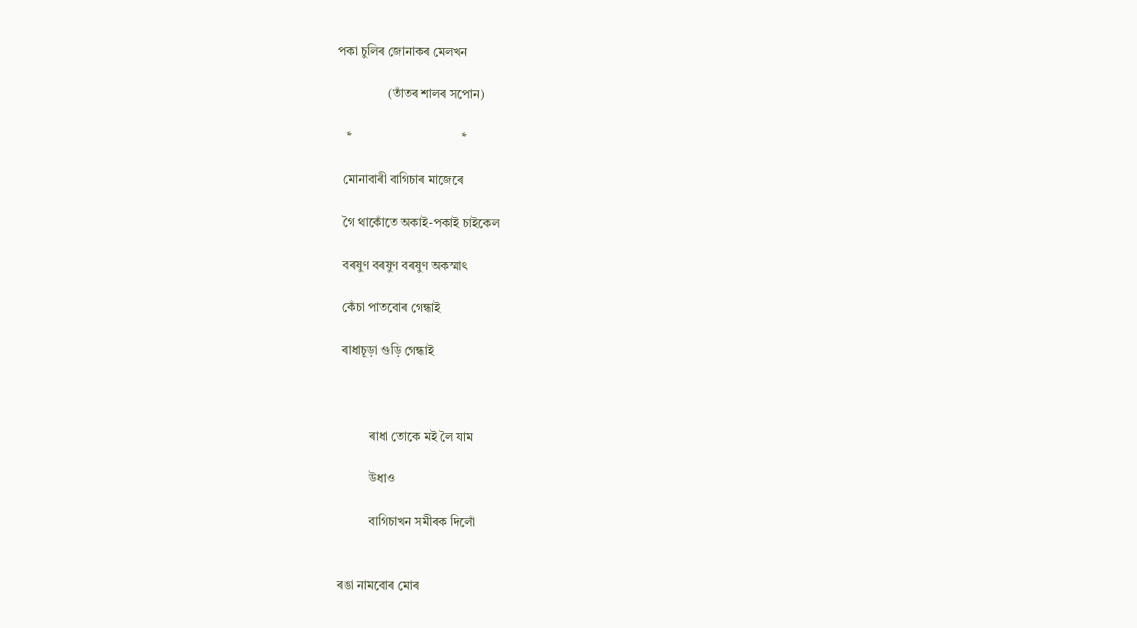পকা চুলিৰ জোনাকৰ মেলখন

                (তাঁতৰ শালৰ সপোন)

   *                                   *

  মোনাবাৰী বাগিচাৰ মাজেৰে

  গৈ থাকোঁতে অকাই-পকাই চাইকেল

  বৰষুণ বৰষুণ বৰষুণ অকস্মাৎ

  কেঁচা পাতবোৰ গেন্ধাই

  ৰাধাচূড়া গুড়ি গেন্ধাই



           ৰাধা তোকে মই লৈ যাম

           উধাও

           বাগিচাখন সমীৰক দিলোঁ


 ৰঙা নামবোৰ মোৰ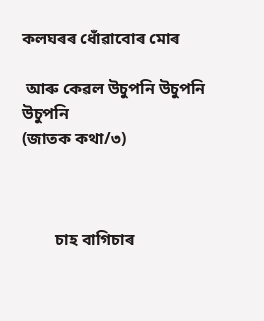কলঘৰৰ ধোঁৱাবোৰ মোৰ

 আৰু কেৱল উচুপনি উচুপনি উচুপনি                             (জাতক কথা/৩)



        চাহ বাগিচাৰ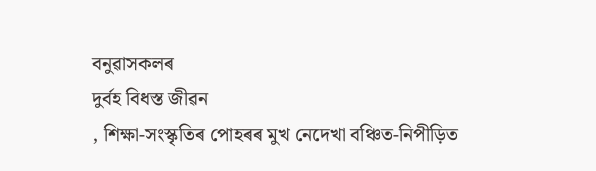বনুৱাসকলৰ
দুৰ্বহ বিধস্ত জীৱন
, শিক্ষা-সংস্কৃতিৰ পোহৰৰ মুখ নেদেখা বঞ্চিত-নিপীড়িত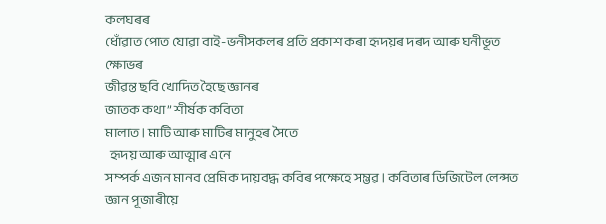কলঘৰৰ
ধোঁৱাত পোত যোৱা বাই-ভনীসকলৰ প্ৰতি প্ৰকাশ কৰা হৃদয়ৰ দৰদ আৰু ঘনীভূত ক্ষোভৰ
জীৱন্ত ছবি খোদিত হৈছে জ্ঞানৰ
জাতক কথা” শীর্ষক কবিতা
মালাত। মাটি আৰু মাটিৰ মানুহৰ সৈতে
  হৃদয় আৰু আত্মাৰ এনে
সম্পর্ক এজন মানব প্ৰেমিক দায়বদ্ধ কবিৰ পক্ষেহে সম্ভৱ। কবিতাৰ ডিজিটেল লেন্সত
জ্ঞান পূজাৰীয়ে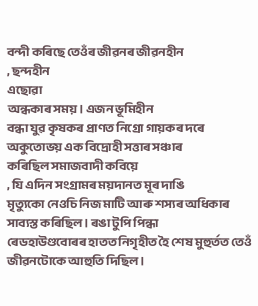বন্দী কৰিছে তেওঁৰ জীৱনৰ জীৱনহীন
, ছন্দহীন
এছোৱা
অন্ধকাৰ সময়। এজন ভূমিহীন
বন্ধা যুৱ কৃষকৰ প্রাণত নিগ্রো গায়কৰ দৰে অকুতোভয় এক বিদ্ৰোহী সত্তাৰ সঞ্চাৰ
কৰিছিল সমাজবাদী কবিয়ে
, যি এদিন সংগ্রামৰ ময়দানত মূৰ দাঙি
মৃত্যুকো নেওচি নিজ মাটি আৰু শস্যৰ অধিকাৰ সাব্যস্ত কৰিছিল। ৰঙা টুপি পিন্ধা
ৰেডহাউণ্ডবোৰৰ হাতত নিগৃহীত হৈ শেষ মুহুর্তত তেওঁ জীৱনটোকে আহুতি দিছিল।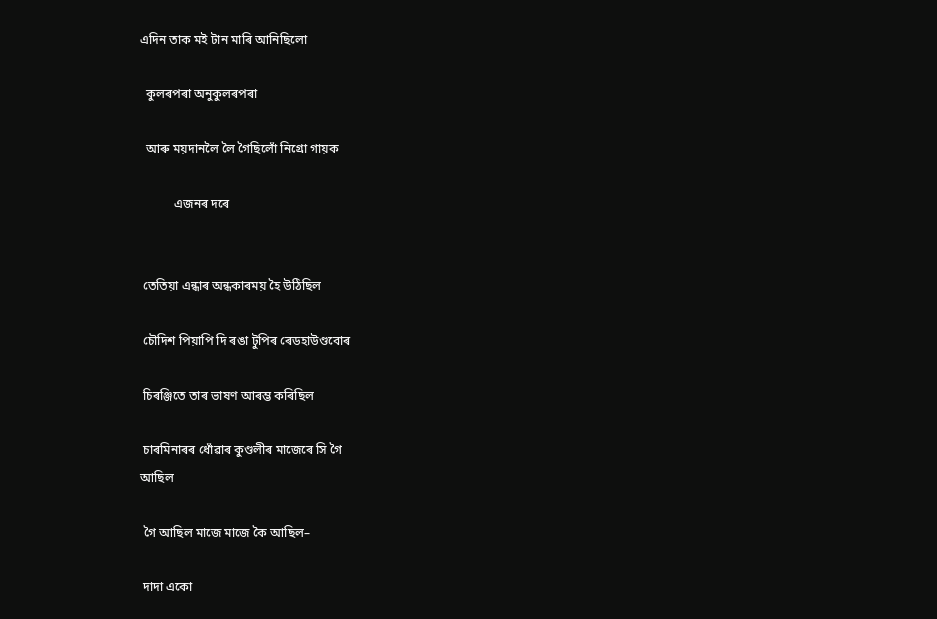এদিন তাক মই টান মাৰি আনিছিলো

  কুলৰপৰা অনুকুলৰপৰা

  আৰু ময়দানলৈ লৈ গৈছিলোঁ নিগ্রো গায়ক

           এজনৰ দৰে


 তেতিয়া এন্ধাৰ অন্ধকাৰময় হৈ উঠিছিল

 চৌদিশ পিয়াপি দি ৰঙা টুপিৰ ৰেডহাউণ্ডবোৰ

 চিৰঞ্জিতে তাৰ ভাষণ আৰম্ভ কৰিছিল

 চাৰমিনাৰৰ ধোঁৱাৰ কুণ্ডলীৰ মাজেৰে সি গৈ
আছিল

 গৈ আছিল মাজে মাজে কৈ আছিল–

 দাদা একো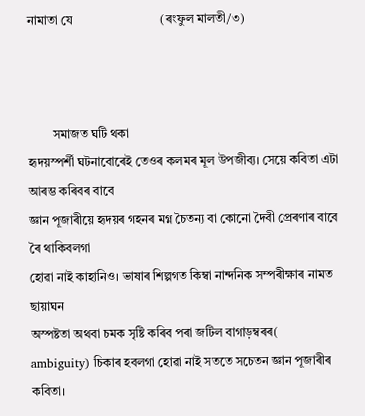নামাতা যে                            (ৰংফুল মালতী/৩)



        সমাজত ঘটি থকা
হৃদয়স্পর্শী ঘটনাবোৰেই তেওৰ কলমৰ মূল উপজীব্য। সেয়ে কবিতা এটা আৰম্ভ কৰিবৰ বাবে
জ্ঞান পূজাৰীয়ে হৃদয়ৰ গহনৰ মগ্ন চৈতন্য বা কোনো দৈবী প্ৰেৰণাৰ বাবে ৰৈ থাকিবলগা
হোৱা নাই কাহানিও। ভাষাৰ শিল্পগত কিম্বা নান্দনিক সম্পৰীক্ষাৰ নামত ছায়াঘন
অস্পষ্টতা অথবা চমক সৃষ্টি কৰিব পৰা জটিল বাগাড়ম্বৰৰ(
ambiguity) চিকাৰ হবলগা হোৱা নাই সততে সচেতন জ্ঞান পূজাৰীৰ কবিতা।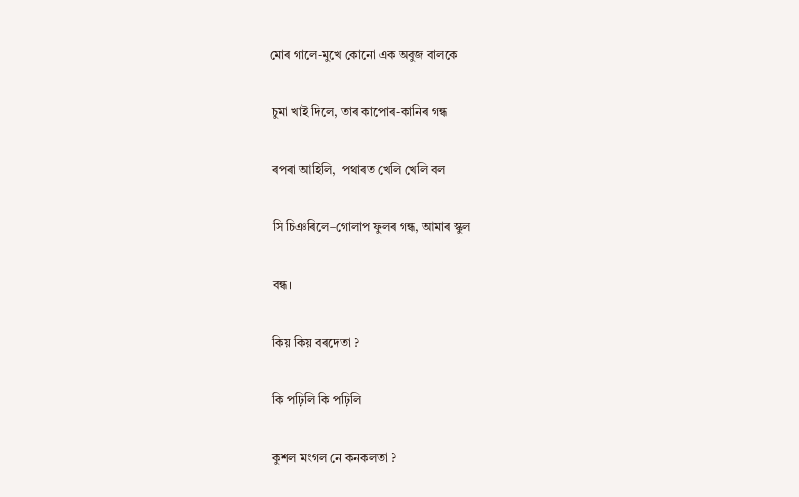মোৰ গালে-মুখে কোনো এক অবুজ বালকে

 চুমা খাই দিলে, তাৰ কাপোৰ-কানিৰ গন্ধ

 ৰপৰা আহিলি,  পথাৰত খেলি খেলি বল

 সি চিঞৰিলে–গোলাপ ফুলৰ গন্ধ, আমাৰ স্কুল

 বন্ধ।

 কিয় কিয় বৰদেতা ?

 কি পঢ়িলি কি পঢ়িলি

 কুশল মংগল নে কনকলতা ?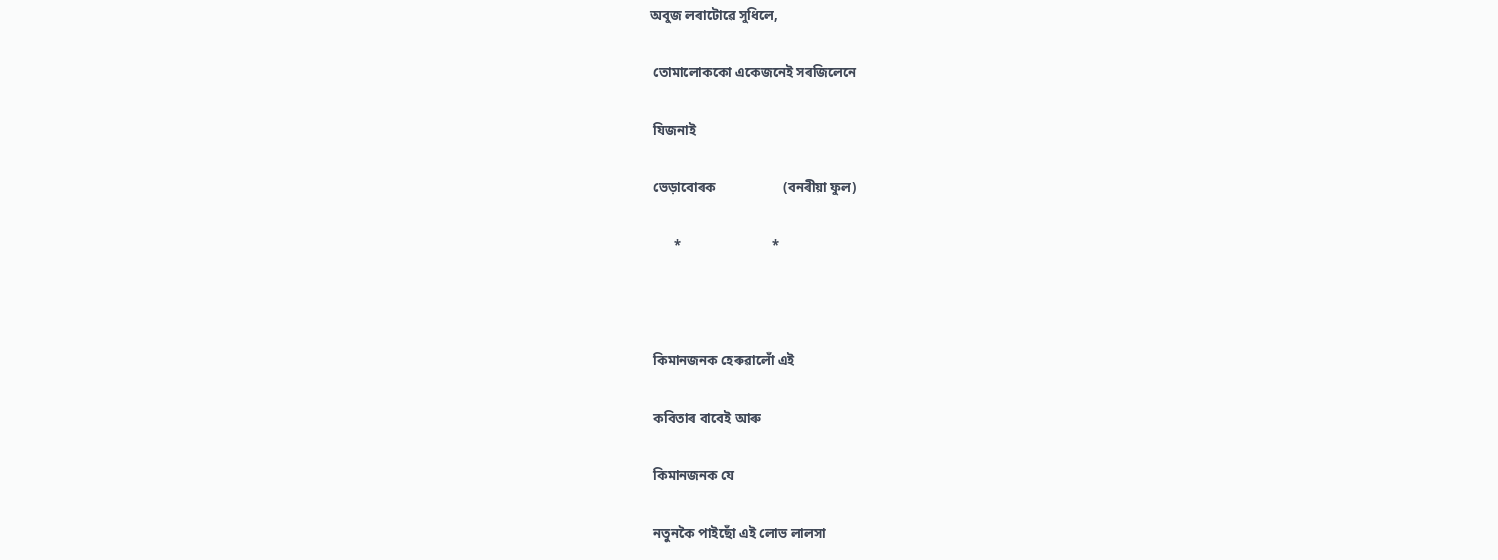অবুজ লৰাটোৱে সুধিলে,

 তোমালোককো একেজনেই সৰজিলেনে

 যিজনাই

 ভেড়াবোৰক                    (বনৰীয়া ফুল)

       *                           *



 কিমানজনক হেৰুৱালোঁ এই

 কবিতাৰ বাবেই আৰু

 কিমানজনক যে

 নতুনকৈ পাইছোঁ এই লোভ লালসা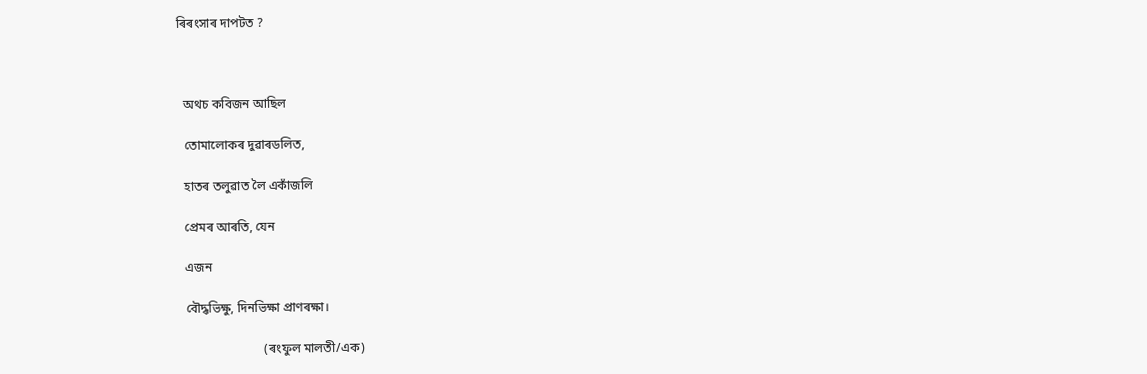ৰিৰংসাৰ দাপটত ?



  অথচ কবিজন আছিল

  তোমালোকৰ দুৱাৰডলিত,

  হাতৰ তলুৱাত লৈ একাঁজলি

  প্ৰেমৰ আৰতি, যেন

  এজন

  বৌদ্ধভিক্ষু, দিনভিক্ষা প্ৰাণৰক্ষা।

                           (ৰংফুল মালতী/এক)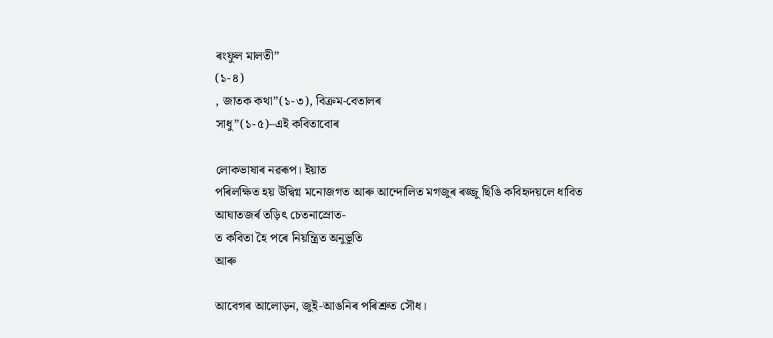ৰংফুল মালতী”
(১-৪)
, জাতক কথা”(১-৩), বিক্রম-বেতালৰ
সাধু”(১-৫)–এই কবিতাবোৰ

লোকভাষাৰ নৱৰূপ। ইয়াত
পৰিলক্ষিত হয় উদ্বিগ্ন মনোজগত আৰু আন্দোলিত মগজুৰ ৰজ্জু ছিঙি কবিহৃদয়লে ধাবিত
আঘাতজৰ্ৰ তড়িৎ চেতনাস্ৰোত-
ত কবিতা হৈ পৰে নিয়ন্ত্রিত অনুভূতি
আৰু

আবেগৰ আলোড়ন, জুই-আঙনিৰ পৰিশ্ৰুত সৌধ।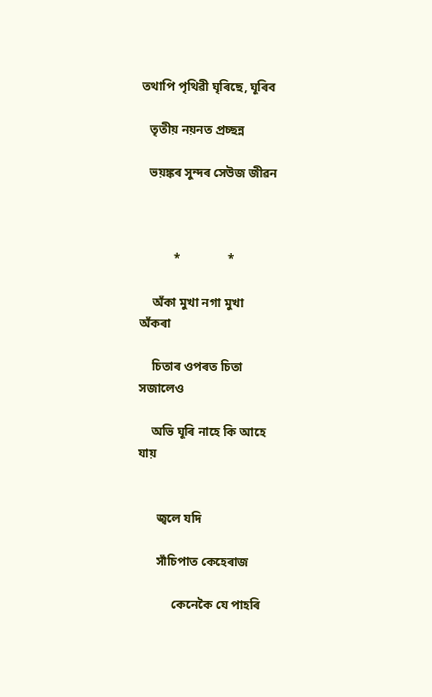তথাপি পৃথিৱী ঘৃৰিছে, ঘূৰিব

   তৃতীয় নয়নত প্ৰচ্ছন্ন

   ভয়ঙ্কৰ সুন্দৰ সেউজ জীৱন



           *               *

    অঁকা মুখা নগা মুখা
অঁকৰা

    চিতাৰ ওপৰত চিতা
সজালেও

    অভি ঘূৰি নাহে কি আহে
যায়


      জ্বলে যদি

      সাঁচিপাত কেহেৰাজ

           কেনেকৈ যে পাহৰি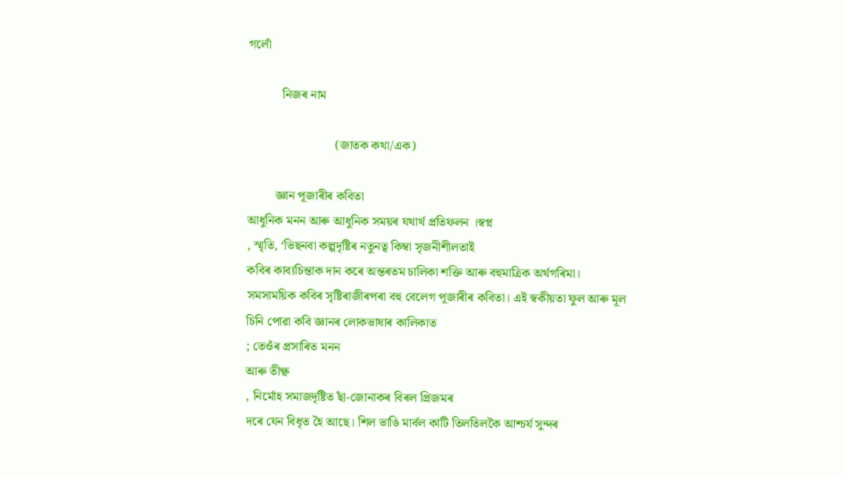গলোঁ

           নিজৰ নাম

                            (জাতক কথা/এক)

         জ্ঞান পূজাৰীৰ কবিতা
আধুনিক মনন আৰু আধুনিক সময়ৰ যথাৰ্থ প্ৰতিফলন ।স্বপ্ন
, স্মৃতি, ‘ভিছনবা কল্পদৃষ্টিৰ নতুনত্ব কিম্বা সৃজনীশীলতাই
কবিৰ কাব্যচিন্তাক দান কৰে অন্তৰতম চালিকা শক্তি আৰু বহুমাত্ৰিক অৰ্থগৰিমা।
সমসাময়িক কবিৰ সৃষ্টিৰাজীৰপৰা বহু বেলেগ পূজাৰীৰ কবিতা। এই স্বকীয়তা ফুল আৰু মূল
চিনি পোৱা কবি জ্ঞানৰ লোকভাষাৰ কালিকাত
; তেওঁৰ প্ৰসাৰিত মনন
আৰু তীক্ষ্ণ
, নিৰ্মোহ সমাজদৃষ্টিত ছাঁ-জোনাকৰ বিৰল প্রিজমৰ
দৰে যেন বিধৃত হৈ আছে। শিল ভাঙি মাৰ্বল কাটি তিলতিলকৈ আশ্চর্য সুন্দৰ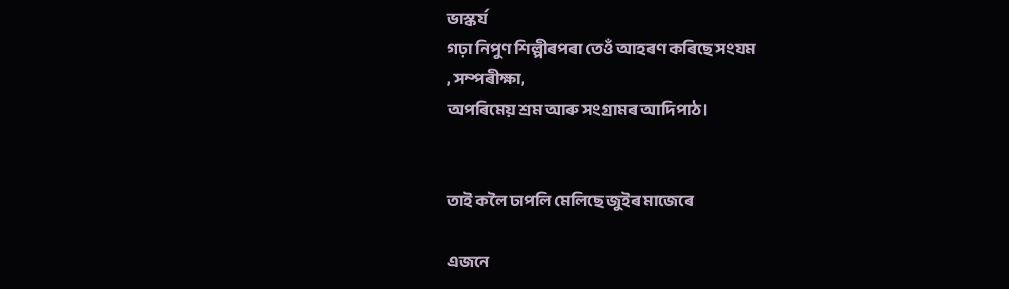ভাস্কর্য
গঢ়া নিপুণ শিল্পীৰপৰা তেওঁ আহৰণ কৰিছে সংযম
, সম্পৰীক্ষা,
অপৰিমেয় শ্ৰম আৰু সংগ্ৰামৰ আদিপাঠ।


তাই কলৈ ঢাপলি মেলিছে জুইৰ মাজেৰে

এজনে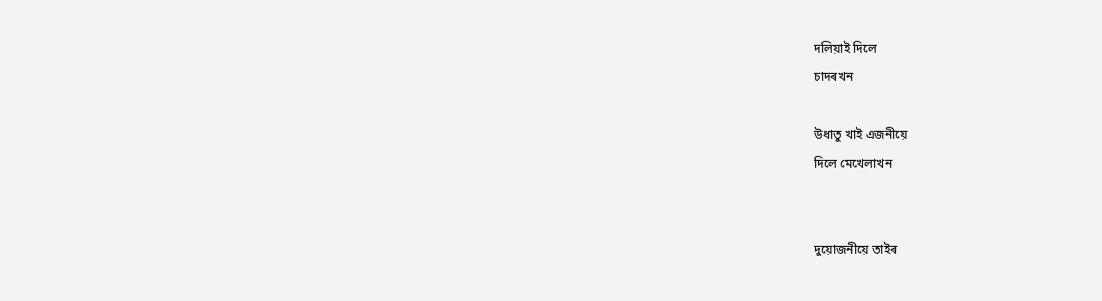দলিয়াই দিলে
চাদৰখন

উধাতু খাই এজনীয়ে
দিলে মেখেলাখন


দুয়োজনীয়ে তাইৰ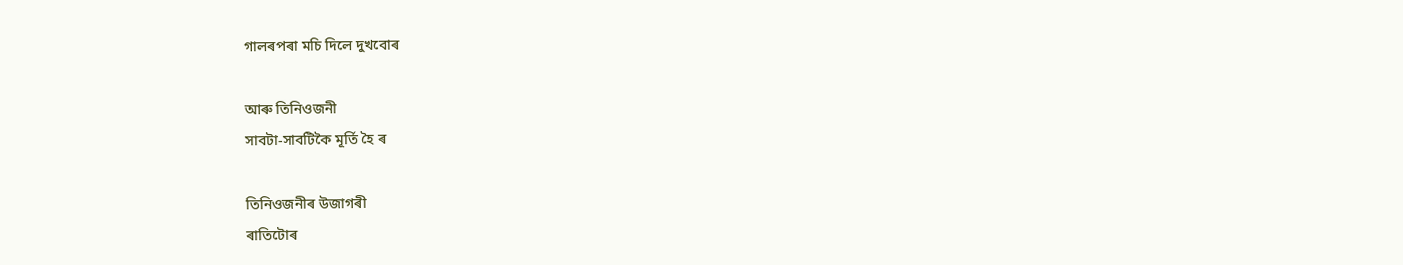গালৰপৰা মচি দিলে দুখবোৰ

আৰু তিনিওজনী
সাবটা-সাবটিকৈ মূৰ্তি হৈ ৰ

তিনিওজনীৰ উজাগৰী
ৰাতিটোৰ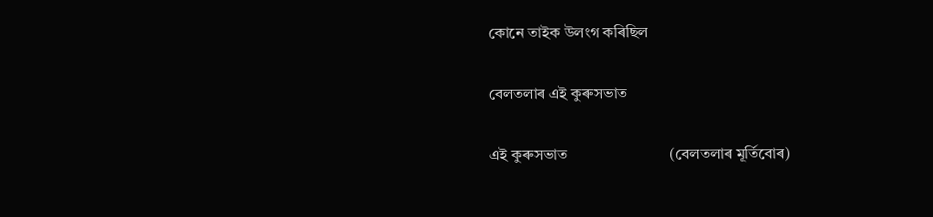কোনে তাইক উলংগ কৰিছিল

বেলতলাৰ এই কুৰুসভাত

এই কুৰুসভাত                          (বেলতলাৰ মূৰ্তিবোৰ)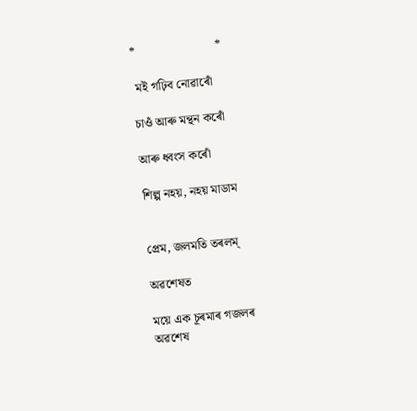*                          *

 মই গঢ়িব নোৱাৰোঁ

চাওঁ আৰু মন্থন কৰোঁ

আৰু ধ্বংস কৰোঁ

শিল্প নহয়, নহয় মাডাম


প্ৰেম, জলমতি তৰলম্

অৱশেষত

ময়ে এক চূৰমাৰ গজলৰ
অৱশেষ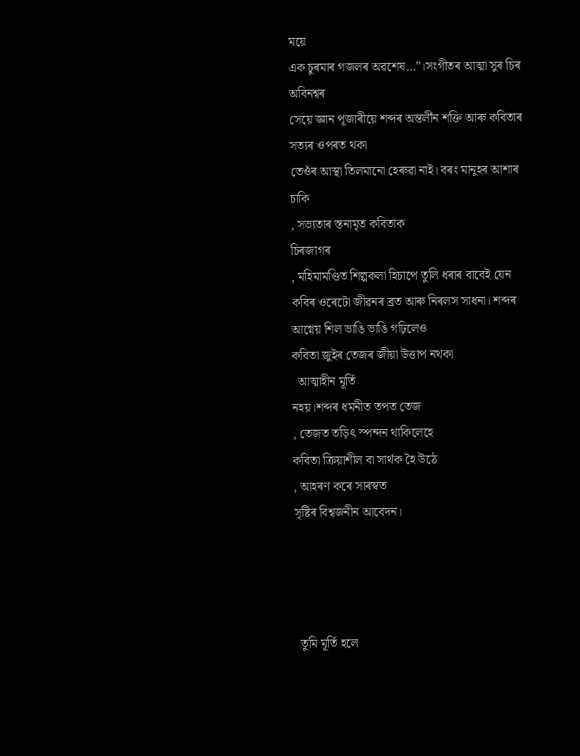ময়ে
এক চুৰমাৰ গজলৰ অৱশেষ…”।সংগীতৰ আত্মা সুৰ চিৰ অবিনশ্বৰ
সেয়ে জ্ঞান পূজাৰীয়ে শব্দৰ অন্তৰ্লীন শক্তি আৰু কবিতাৰ সত্যৰ ওপৰত থকা
তেওঁৰ আস্থা তিলমানো হেৰুৱা নাই। বৰং মানুহৰ আশাৰ চাকি
, সভ্যতাৰ স্তনামৃত কবিতাক
চিৰজাগৰ
, মহিমামণ্ডিত শিল্পকলা হিচাপে তুলি ধৰাৰ বাবেই যেন
কবিৰ ওৰেটো জীৱনৰ ব্ৰত আৰু নিৰলস সাধনা। শব্দৰ আগ্নেয় শিল ভাঙি ভাঙি গঢ়িলেও
কবিতা জুইৰ তেজৰ জীয়া উত্তাপ নথকা
  আত্মাহীন মূৰ্তি
নহয়।শব্দৰ ধমনীত তপত তেজ
, তেজত তড়িৎ স্পন্দন থাকিলেহে
কবিতা ক্রিয়াশীল বা সাৰ্থক হৈ উঠে
, আহৰণ কৰে সাৰস্বত
সৃষ্টিৰ বিশ্বজনীন আবেদন।




  তুমি মূৰ্তি হলে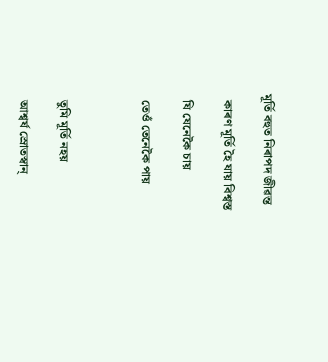মূৰ্তি বহুত নিৰাপদ জীৱন্ত

  কাৰণ মূৰ্তি হৈ যায় বিশ্বস্ত

  যি যেনেকৈ চায়

  তেওঁ তেনেকৈ পায়



  তুমি মূৰ্তি নহয়

  আশ্বৰ্য স্ৰোতস্বান্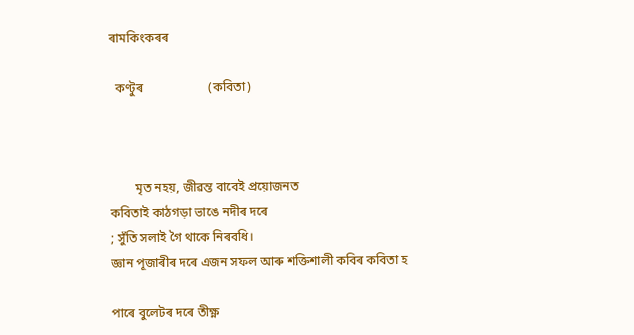ৰামকিংকৰৰ

  কণ্টুৰ                     (কবিতা)



        মৃত নহয়, জীৱন্ত বাবেই প্ৰয়োজনত
কবিতাই কাঠগড়া ভাঙে নদীৰ দৰে
; সুঁতি সলাই গৈ থাকে নিৰবধি।
জ্ঞান পূজাৰীৰ দৰে এজন সফল আৰু শক্তিশালী কবিৰ কবিতা হ

পাৰে বুলেটৰ দৰে তীক্ষ্ণ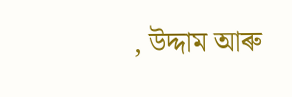, উদ্দাম আৰু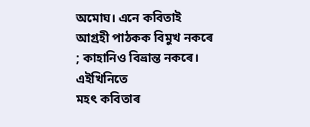অমোঘ। এনে কবিতাই
আগ্রহী পাঠকক বিমুখ নকৰে
; কাহানিও বিভ্রান্ত নকৰে। এইখিনিতে
মহৎ কবিতাৰ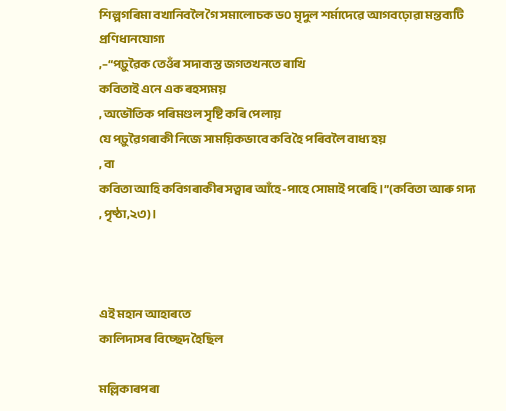শিল্পগৰিমা বখানিবলৈ গৈ সমালোচক ড০ মৃদুল শৰ্মাদেৱে আগবঢ়োৱা মন্তব্যটি
প্ৰণিধানযোগ্য
,–“পঢ়ুৱৈক তেওঁৰ সদাব্যস্ত জগতখনতে ৰাখি
কবিতাই এনে এক ৰহস্যময়
, অভৌতিক পৰিমণ্ডল সৃষ্টি কৰি পেলায়
যে পঢ়ুৱৈগৰাকী নিজে সাময়িকভাবে কবি হৈ পৰিবলৈ বাধ্য হয়
, বা
কবিতা আহি কবিগৰাকীৰ সত্বাৰ আঁহে-পাহে সোমাই পৰেহি।”(কবিতা আৰু গদ্য
, পৃষ্ঠা,২৩)।



এই মহান আহাৰতে
কালিদাসৰ বিচ্ছেদ হৈছিল

মল্লিকাৰপৰা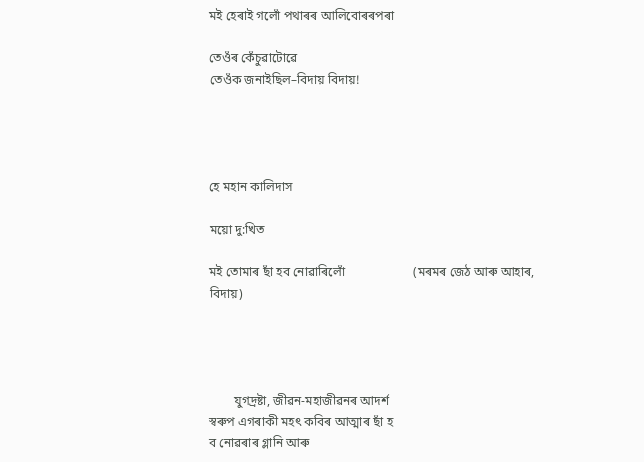মই হেৰাই গলোঁ পথাৰৰ আলিবোৰৰপৰা

তেওঁৰ কেঁচুৱাটোৱে
তেওঁক জনাইছিল–বিদায় বিদায়!




হে মহান কালিদাস

ময়ো দু:খিত

মই তোমাৰ ছাঁ হব নোৱাৰিলোঁ                      (মৰমৰ জেঠ আৰু আহাৰ,
বিদায়)




        যুগদ্ৰষ্টা, জীৱন-মহাজীৱনৰ আদৰ্শ
স্বৰুপ এগৰাকী মহৎ কবিৰ আত্মাৰ ছাঁ হ
ব নোৱৰাৰ গ্লানি আৰু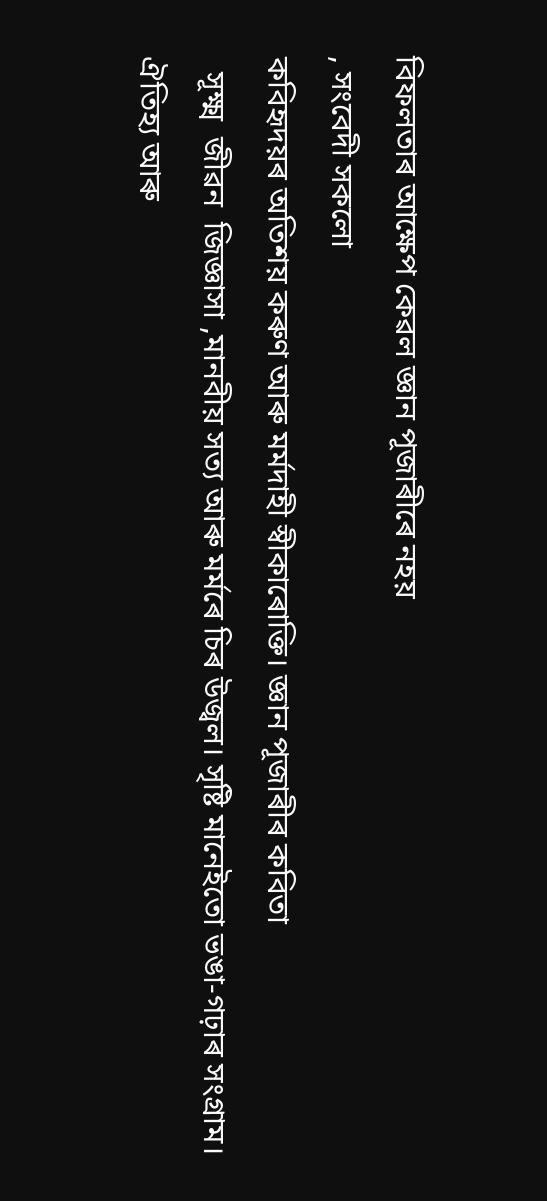বিফলতাৰ আক্ষেপ কেৱল জ্ঞান পূজাৰীৰে নহয়
, সংবেদী সকলো
কবিহৃদয়ৰ অতিশয় কৰুণ আৰু মৰ্মদাহী স্বীকাৰোক্তি। জ্ঞান পূজাৰীৰ কবিতা
  সূক্ষ্ম  জীৱন  জিজ্ঞাসা ,মানবীয় সত্য আৰু মৰ্মৰে চিৰ উজ্বল। সৃষ্টি মানেইতো ভঙা-গঢ়াৰ সংগ্ৰাম।
ঐতিহ্য আৰু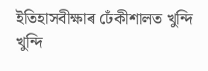ইতিহাসবীক্ষাৰ ঢেঁকীশালত খুন্দি খুন্দি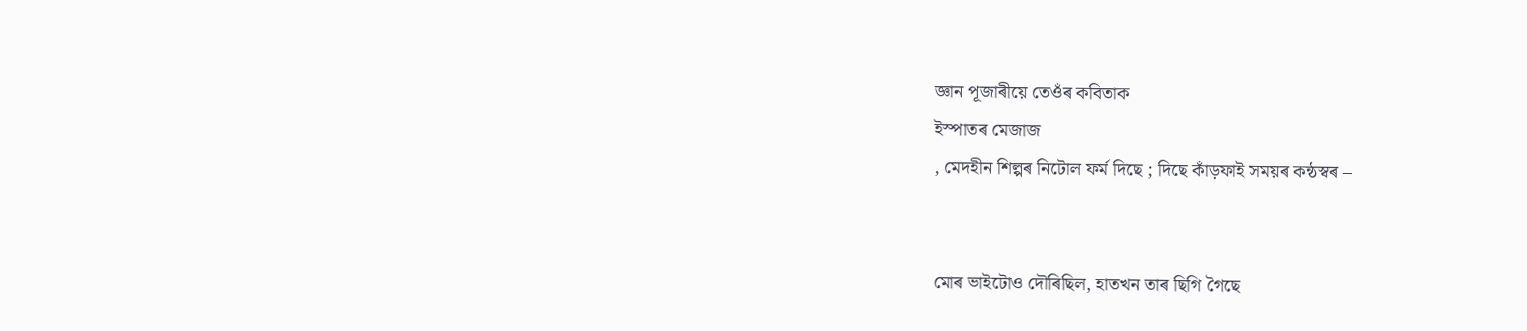জ্ঞান পূজাৰীয়ে তেওঁৰ কবিতাক
ইস্পাতৰ মেজাজ
, মেদহীন শিল্পৰ নিটোল ফৰ্ম দিছে ; দিছে কাঁড়ফাই সময়ৰ কন্ঠস্বৰ –


মোৰ ভাইটোও দৌৰিছিল, হাতখন তাৰ ছিগি গৈছে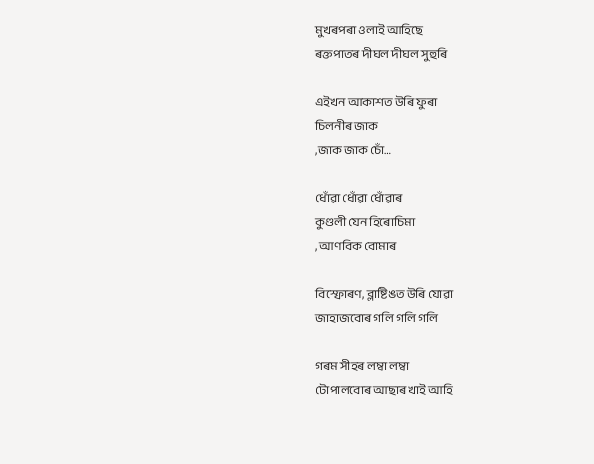মুখৰপৰা ওলাই আহিছে
ৰক্তপাতৰ দীঘল দীঘল সুহুৰি

এইখন আকাশত উৰি ফুৰা
চিলনীৰ জাক
,জাক জাক চোঁ…

ধোঁৱা ধোঁৱা ধোঁৱাৰ
কুণ্ডলী যেন হিৰোচিমা
, আণবিক বোমাৰ

বিস্ফোৰণ, ব্লাষ্টিঙত উৰি যোৱা
জাহাজবোৰ গলি গলি গলি

গৰম সীহৰ লম্বা লম্বা
টোপালবোৰ আছাৰ খাই আহি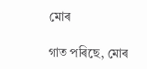মোৰ

গাত পৰিছে, মোৰ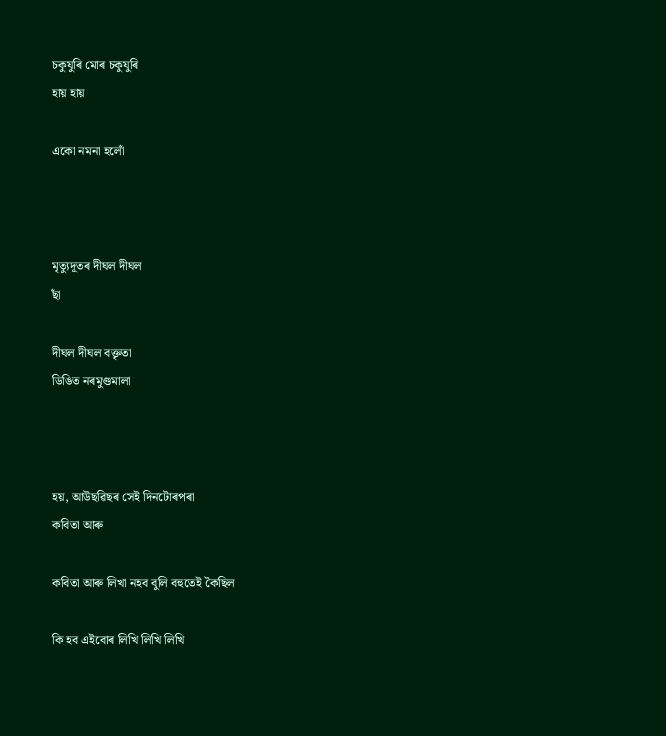চকুযুৰি মোৰ চকুযুৰি
হায় হায়

একো নমনা হলোঁ



মৃত্যুদূতৰ দীঘল দীঘল
ছাঁ

দীঘল দীঘল বক্তৃতা
ডিঙিত নৰমুণ্ডমালা



হয়, আউছৱিছৰ সেই দিনটোৰপৰা
কবিতা আৰু

কবিতা আৰু লিখা নহব বুলি বহুতেই কৈছিল

কি হব এইবোৰ লিখি লিখি লিখি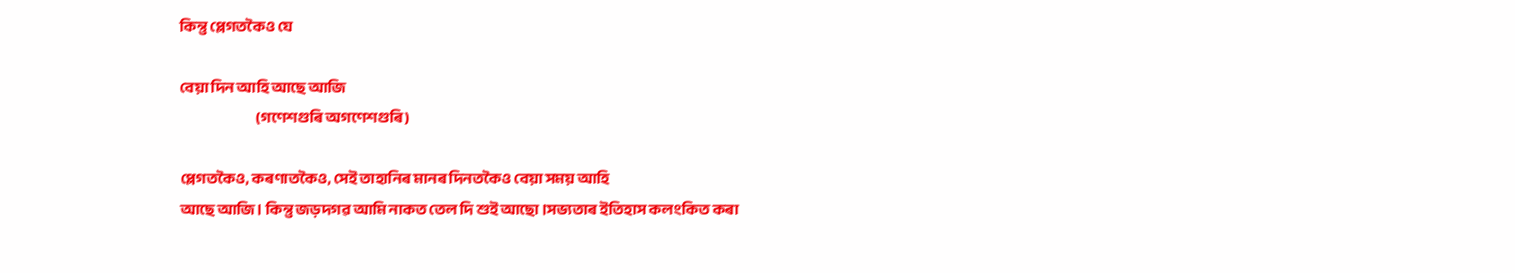কিন্তু প্লেগতকৈও যে

বেয়া দিন আহি আছে আজি
                               (গণেশগুৰি অগণেশগুৰি)

প্লেগতকৈও, কৰণাতকৈও, সেই তাহানিৰ মানৰ দিনতকৈও বেয়া সময় আহি
আছে আজি। কিন্তু জড়দগৱ আমি নাকত তেল দি শুই আছো।সভ্যতাৰ ইতিহাস কলংকিত কৰা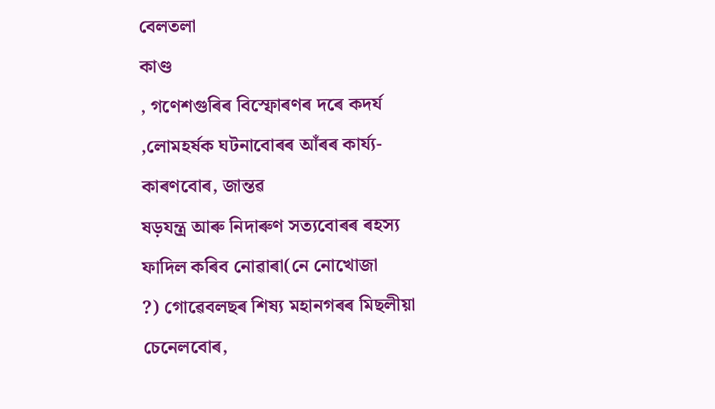বেলতলা
কাণ্ড
, গণেশগুৰিৰ বিস্ফোৰণৰ দৰে কদৰ্য ,লোমহৰ্ষক ঘটনাবোৰৰ আঁৰৰ কাৰ্য্য-কাৰণবোৰ, জান্তৱ
ষড়যন্ত্র আৰু নিদাৰুণ সত্যবোৰৰ ৰহস্য ফাদিল কৰিব নোৱাৰা(নে নোখোজা
?) গোৱেবলছৰ শিষ্য মহানগৰৰ মিছলীয়া চেনেলবোৰ,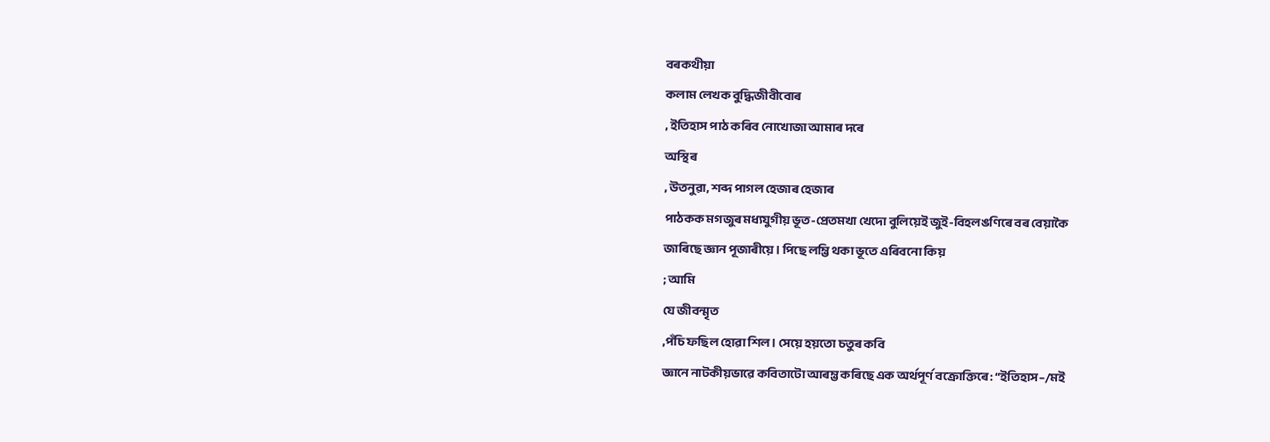বৰকথীয়া
কলাম লেখক বুদ্ধিজীবীবোৰ
, ইতিহাস পাঠ কৰিব নোখোজা আমাৰ দৰে
অস্থিৰ
, উতনুৱা, শব্দ পাগল হেজাৰ হেজাৰ
পাঠকক মগজুৰ মধ্যযুগীয় ভূত-প্ৰেতমখা খেদো বুলিয়েই জুই-বিহলঙণিৰে বৰ বেয়াকৈ
জাৰিছে জ্ঞান পূজাৰীয়ে। পিছে লম্ভি থকা ভূতে এৰিবনো কিয়
; আমি
যে জীবন্মৃত
,পঁচি ফছিল হোৱা শিল। সেয়ে হয়তো চতুৰ কবি
জ্ঞানে নাটকীয়ভাৱে কবিতাটো আৰম্ভ কৰিছে এক অৰ্থপূৰ্ণ বক্ৰোক্তিৰে : “ইতিহাস–/মই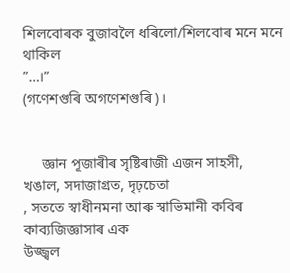শিলবোৰক বুজাবলৈ ধৰিলো/শিলবোৰ মনে মনে থাকিল
”…।”
(গণেশগুৰি অগণেশগুৰি)।


     জ্ঞান পূজাৰীৰ সৃষ্টিৰাজী এজন সাহসী,
খঙাল, সদাজাগ্ৰত, দৃঢ়চেতা
, সততে স্বাধীনমনা আৰু স্বাভিমানী কবিৰ কাব্যজিজ্ঞাসাৰ এক
উজ্জ্বল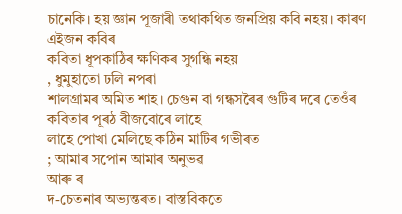চানেকি। হয় জ্ঞান পূজাৰী তথাকথিত জনপ্ৰিয় কবি নহয়। কাৰণ এইজন কবিৰ
কবিতা ধূপকাঠিৰ ক্ষণিকৰ সুগন্ধি নহয়
, ধুমুহাতো ঢলি নপৰা
শালগ্ৰামৰ অমিত শাহ। চেগুন বা গন্ধসৰৈৰ গুটিৰ দৰে তেওঁৰ কবিতাৰ পূৰঠ বীজবোৰে লাহে
লাহে পোখা মেলিছে কঠিন মাটিৰ গভীৰত
; আমাৰ সপোন আমাৰ অনুভৱ
আৰু ৰ
দ-চেতনাৰ অভ্যন্তৰত। বাস্তবিকতে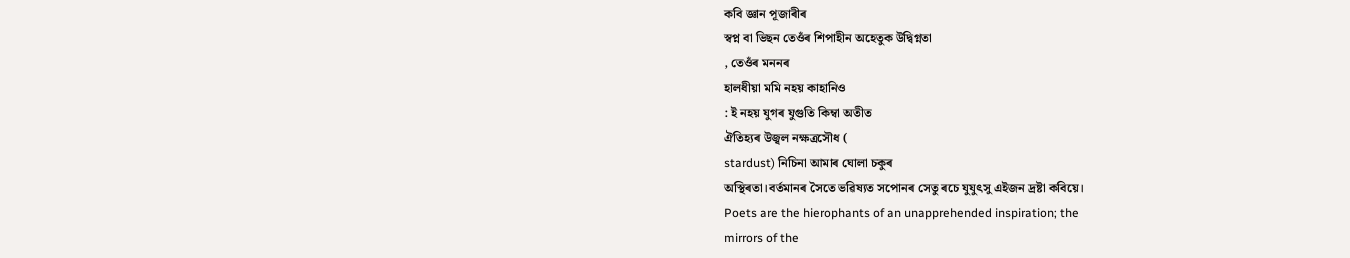কবি জ্ঞান পূজাৰীৰ
স্বপ্ন বা ভিছন তেওঁৰ শিপাহীন অহেতুক উদ্বিগ্নতা
, তেওঁৰ মননৰ
হালধীয়া মমি নহয় কাহানিও
: ই নহয় যুগৰ যুগুতি কিম্বা অতীত
ঐতিহ্যৰ উজ্বল নক্ষত্রসৌধ (
stardust) নিচিনা আমাৰ ঘোলা চকুৰ
অস্থিৰতা।বৰ্তমানৰ সৈতে ভৱিষ্যত সপোনৰ সেতু ৰচে যুযুৎসু এইজন দ্ৰষ্টা কবিয়ে।
Poets are the hierophants of an unapprehended inspiration; the
mirrors of the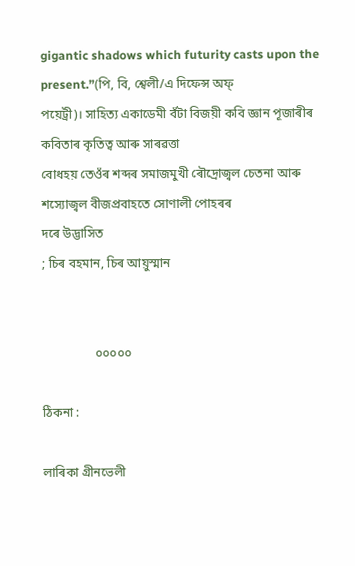gigantic shadows which futurity casts upon the present.”(পি, বি, শ্বেলী/এ দিফেন্স অফ্
পয়েট্ৰী)। সাহিত্য একাডেমী বঁটা বিজয়ী কবি জ্ঞান পূজাৰীৰ কবিতাৰ কৃতিত্ব আৰু সাৰৱত্তা
বোধহয় তেওঁৰ শব্দৰ সমাজমুখী ৰৌদ্ৰোজ্বল চেতনা আৰু শস্যোজ্বল বীজপ্ৰবাহতে সোণালী পোহৰৰ
দৰে উদ্ভাসিত
; চিৰ বহমান, চিৰ আয়ুস্মান


                 ০০০০০

ঠিকনা :

লাৰিকা গ্ৰীনভেলী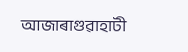আজাৰাগুৱাহাটী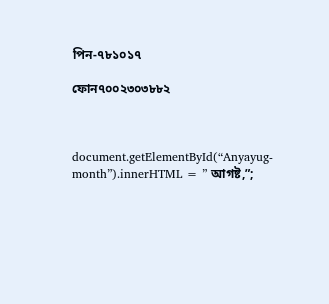পিন-৭৮১০১৭

ফোন৭০০২৩০৩৮৮২



document.getElementById(“Anyayug-month”).innerHTML = ” আগষ্ট,”;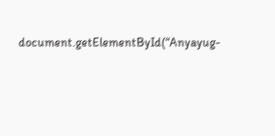document.getElementById(“Anyayug-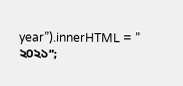year”).innerHTML = ” ২০২১”;